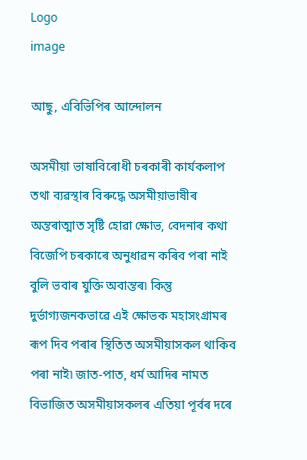Logo
image

আছু, এবিভিপিৰ আন্দোলন

অসমীয়া ভাষাবিৰোধী চৰকাৰী কাৰ্যকলাপ তথা ব্যৱস্থাৰ বিৰুদ্ধে অসমীয়াভাষীৰ অন্তৰাত্মাত সৃষ্টি হোৱা ক্ষোভ, বেদনাৰ কথা বিজেপি চৰকাৰে অনুধাৱন কৰিব পৰা নাই বুলি ভবাৰ যুক্তি অবান্তৰ৷ কিন্তু দুৰ্ভাগ্যজনকভাৱে এই ক্ষোভক মহাসংগ্ৰামৰ ৰূপ দিব পৰাৰ স্থিতিত অসমীয়াসকল থাকিব পৰা নাই৷ জাত-পাত, ধৰ্ম আদিৰ নামত বিভাজিত অসমীয়াসকলৰ এতিয়া পূৰ্বৰ দৰে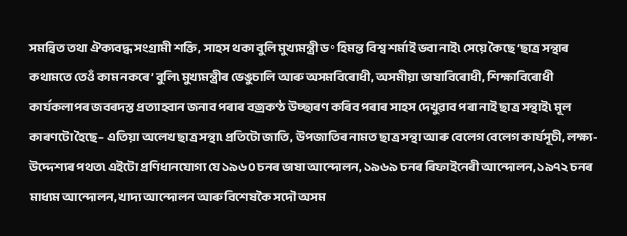সমন্বিত তথা ঐক্যবদ্ধ সংগ্ৰামী শক্তি, সাহস থকা বুলি মুখ্যমন্ত্ৰী ড॰ হিমন্ত বিশ্ব শৰ্মাই ভবা নাই৷ সেয়ে কৈছে ‘ছাত্ৰ সন্থাৰ কথামতে তেওঁ কাম নকৰে’ বুলি৷ মুখ্যমন্ত্ৰীৰ ভেঙুচালি আৰু অসমবিৰোধী, অসমীয়া ভাষাবিৰোধী, শিক্ষাবিৰোধী কাৰ্যকলাপৰ জবৰদস্ত প্ৰত্যাহ্বান জনাব পৰাৰ বজ্ৰকণ্ঠ উচ্ছাৰণ কৰিব পৰাৰ সাহস দেখুৱাব পৰা নাই ছাত্ৰ সন্থাই৷ মূল কাৰণটো হৈছে– এতিয়া অলেখ ছাত্ৰ সন্থা৷ প্ৰতিটো জাতি, উপজাতিৰ নামত ছাত্ৰ সন্থা আৰু বেলেগ বেলেগ কাৰ্যসূচী, লক্ষ্য-উদ্দেশ্যৰ পথত৷ এইটো প্ৰণিধানযোগ্য যে ১৯৬০ চনৰ ভাষা আন্দোলন, ১৯৬৯ চনৰ ৰিফাইনেৰী আন্দোলন, ১৯৭২ চনৰ মাধ্যম আন্দোলন, খাদ্য আন্দোলন আৰু বিশেষকৈ সদৌ অসম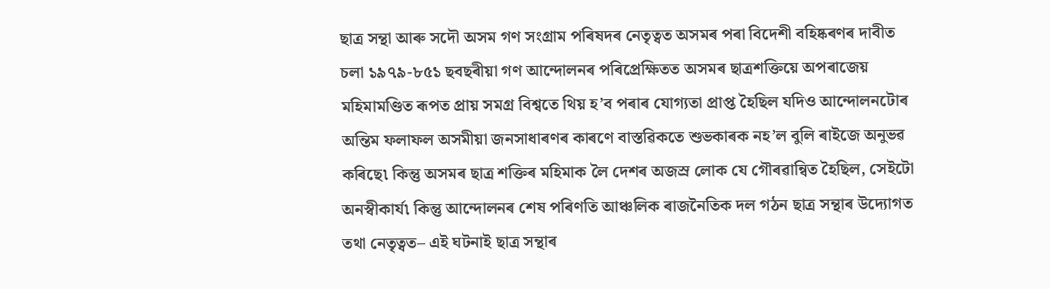ছাত্ৰ সন্থা আৰু সদৌ অসম গণ সংগ্ৰাম পৰিষদৰ নেতৃত্বত অসমৰ পৰা বিদেশী বহিষ্কৰণৰ দাবীত চলা ১৯৭৯-৮৫১ ছবছৰীয়া গণ আন্দোলনৰ পৰিপ্ৰেক্ষিতত অসমৰ ছাত্ৰশক্তিয়ে অপৰাজেয় মহিমামণ্ডিত ৰূপত প্ৰায় সমগ্ৰ বিশ্বতে থিয় হ’ব পৰাৰ যোগ্যতা প্ৰাপ্ত হৈছিল যদিও আন্দোলনটোৰ অন্তিম ফলাফল অসমীয়া জনসাধাৰণৰ কাৰণে বাস্তৱিকতে শুভকাৰক নহ’ল বুলি ৰাইজে অনুভৱ কৰিছে৷ কিন্তু অসমৰ ছাত্ৰ শক্তিৰ মহিমাক লৈ দেশৰ অজস্ৰ লোক যে গৌৰৱান্বিত হৈছিল, সেইটো অনস্বীকাৰ্য৷ কিন্তু আন্দোলনৰ শেষ পৰিণতি আঞ্চলিক ৰাজনৈতিক দল গঠন ছাত্ৰ সন্থাৰ উদ্যোগত তথা নেতৃত্বত– এই ঘটনাই ছাত্ৰ সন্থাৰ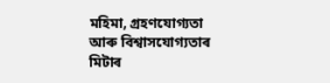মহিমা, গ্ৰহণযোগ্যতা আৰু বিশ্বাসযোগ্যতাৰ মিটাৰ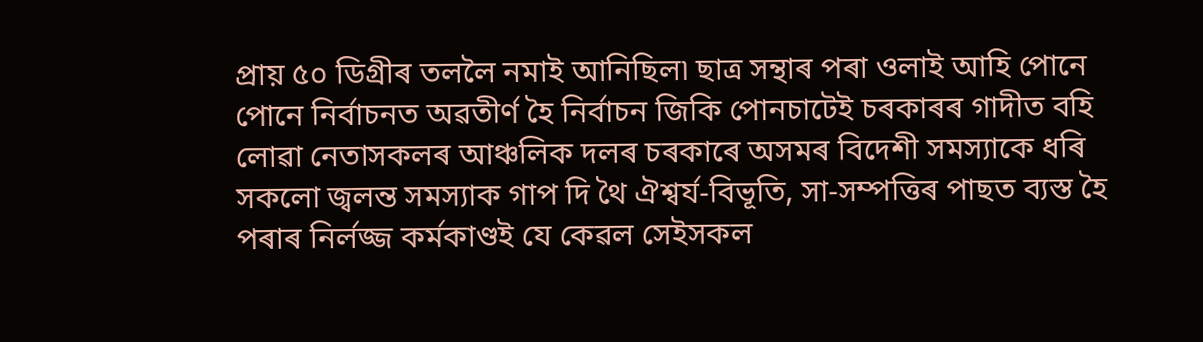প্ৰায় ৫০ ডিগ্ৰীৰ তললৈ নমাই আনিছিল৷ ছাত্ৰ সন্থাৰ পৰা ওলাই আহি পোনে পোনে নিৰ্বাচনত অৱতীৰ্ণ হৈ নিৰ্বাচন জিকি পোনচাটেই চৰকাৰৰ গাদীত বহি লোৱা নেতাসকলৰ আঞ্চলিক দলৰ চৰকাৰে অসমৰ বিদেশী সমস্যাকে ধৰি সকলো জ্বলন্ত সমস্যাক গাপ দি থৈ ঐশ্বৰ্য-বিভূতি, সা-সম্পত্তিৰ পাছত ব্যস্ত হৈ পৰাৰ নিৰ্লজ্জ কৰ্মকাণ্ডই যে কেৱল সেইসকল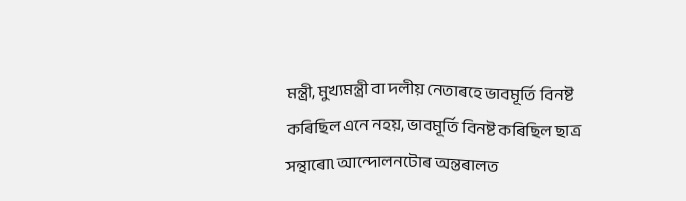মন্ত্ৰী, মুখ্যমন্ত্ৰী বা দলীয় নেতাৰহে ভাবমূৰ্তি বিনষ্ট কৰিছিল এনে নহয়, ভাবমূৰ্তি বিনষ্ট কৰিছিল ছাত্ৰ সন্থাৰো৷ আন্দোলনটোৰ অন্তৰালত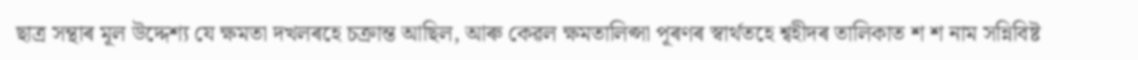ছাত্ৰ সন্থাৰ মূল উদ্দেশ্য যে ক্ষমতা দখলৰহে চক্ৰান্ত আছিল, আৰু কেৱল ক্ষমতালিপ্সা পূৰণৰ স্বাৰ্থতহে শ্বহীদৰ তালিকাত শ শ নাম সন্নিবিষ্ট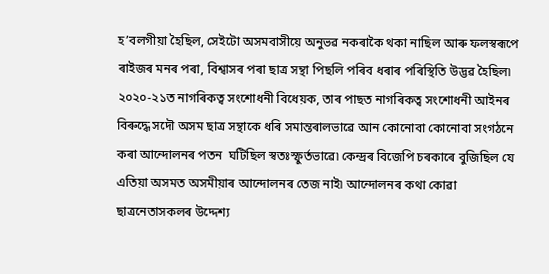হ’বলগীয়া হৈছিল, সেইটো অসমবাসীয়ে অনুভৱ নকৰাকৈ থকা নাছিল আৰু ফলস্বৰূপে ৰাইজৰ মনৰ পৰা, বিশ্বাসৰ পৰা ছাত্ৰ সন্থা পিছলি পৰিব ধৰাৰ পৰিস্থিতি উদ্ভৱ হৈছিল৷ ২০২০-২১ত নাগৰিকত্ব সংশোধনী বিধেয়ক, তাৰ পাছত নাগৰিকত্ব সংশোধনী আইনৰ বিৰুদ্ধে সদৌ অসম ছাত্ৰ সন্থাকে ধৰি সমান্তৰালভাৱে আন কোনোবা কোনোবা সংগঠনে কৰা আন্দোলনৰ পতন  ঘটিছিল স্বতঃস্ফুৰ্তভাৱে৷ কেন্দ্ৰৰ বিজেপি চৰকাৰে বুজিছিল যে এতিয়া অসমত অসমীয়াৰ আন্দোলনৰ তেজ নাই৷ আন্দোলনৰ কথা কোৱা ছাত্ৰনেতাসকলৰ উদ্দেশ্য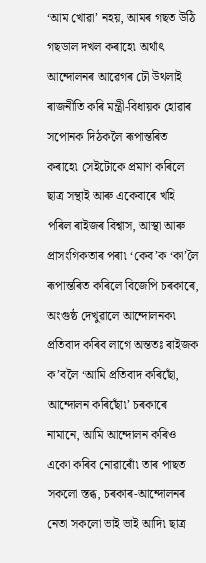‘আম খোৱা’ নহয়, আমৰ গছত উঠি গছডাল দখল কৰাহে৷ অৰ্থাৎ আন্দোলনৰ আৱেগৰ ঢৌ উথলাই ৰাজনীতি কৰি মন্ত্ৰী-বিধায়ক হোৱাৰ সপোনক দিঠকলৈ ৰূপান্তৰিত কৰাহে৷ সেইটোকে প্ৰমাণ কৰিলে ছাত্ৰ সন্থাই আৰু একেবাৰে খহি পৰিল ৰাইজৰ বিশ্বাস, আস্থা আৰু প্ৰাসংগিকতাৰ পৰা৷ ‘কেব’ক ‘কা’লৈ ৰূপান্তৰিত কৰিলে বিজেপি চৰকাৰে, অংগুষ্ঠ দেখুৱালে আন্দোলনক৷ প্ৰতিবাদ কৰিব লাগে অন্ততঃ ৰাইজক ক’বলৈ ‘আমি প্ৰতিবাদ কৰিছোঁ, আন্দোলন কৰিছোঁ৷’ চৰকাৰে নামানে, আমি আন্দোলন কৰিও একো কৰিব নোৱাৰোঁ৷ তাৰ পাছত সকলো স্তব্ধ, চৰকাৰ-আন্দোলনৰ নেতা সকলো ভাই ভাই আদি৷ ছাত্ৰ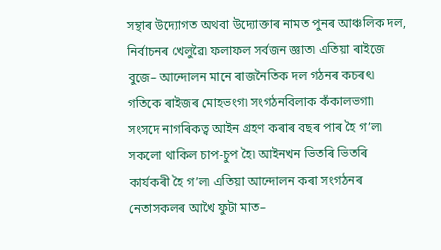সন্থাৰ উদ্যোগত অথবা উদ্যোক্তাৰ নামত পুনৰ আঞ্চলিক দল, নিৰ্বাচনৰ খেলুৱৈ৷ ফলাফল সৰ্বজন জ্ঞাত৷ এতিয়া ৰাইজে বুজে– আন্দোলন মানে ৰাজনৈতিক দল গঠনৰ কচৰৎ৷ গতিকে ৰাইজৰ মোহভংগ৷ সংগঠনবিলাক কঁকালভগা৷ সংসদে নাগৰিকত্ব আইন গ্ৰহণ কৰাৰ বছৰ পাৰ হৈ গ’ল৷ সকলো থাকিল চাপ-চুপ হৈ৷ আইনখন ভিতৰি ভিতৰি কাৰ্যকৰী হৈ গ’ল৷ এতিয়া আন্দোলন কৰা সংগঠনৰ নেতাসকলৰ আখৈ ফুটা মাত–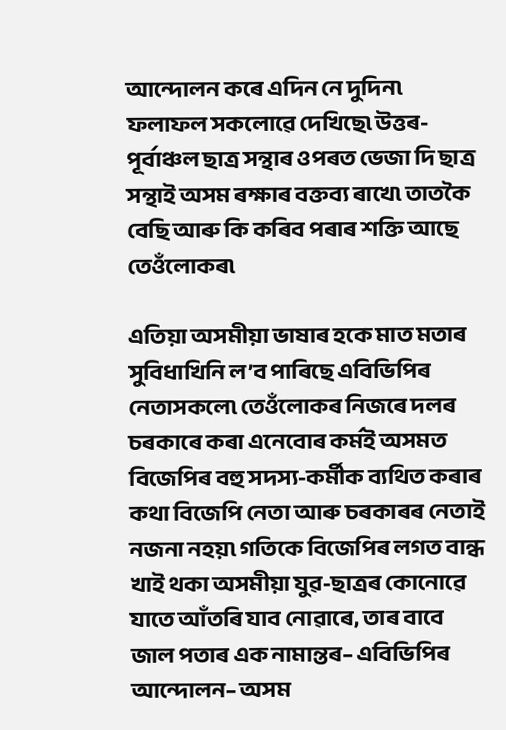আন্দোলন কৰে এদিন নে দুদিন৷ ফলাফল সকলোৱে দেখিছে৷ উত্তৰ-পূৰ্বাঞ্চল ছাত্ৰ সন্থাৰ ওপৰত ভেজা দি ছাত্ৰ সন্থাই অসম ৰক্ষাৰ বক্তব্য ৰাখে৷ তাতকৈ বেছি আৰু কি কৰিব পৰাৰ শক্তি আছে তেওঁলোকৰ৷

এতিয়া অসমীয়া ভাষাৰ হকে মাত মতাৰ সুবিধাখিনি ল’ব পাৰিছে এবিভিপিৰ নেতাসকলে৷ তেওঁলোকৰ নিজৰে দলৰ চৰকাৰে কৰা এনেবোৰ কৰ্মই অসমত বিজেপিৰ বহু সদস্য-কৰ্মীক ব্যথিত কৰাৰ কথা বিজেপি নেতা আৰু চৰকাৰৰ নেতাই নজনা নহয়৷ গতিকে বিজেপিৰ লগত বান্ধ খাই থকা অসমীয়া যুৱ-ছাত্ৰৰ কোনোৱে যাতে আঁতৰি যাব নোৱাৰে, তাৰ বাবে জাল পতাৰ এক নামান্তৰ– এবিভিপিৰ আন্দোলন– অসম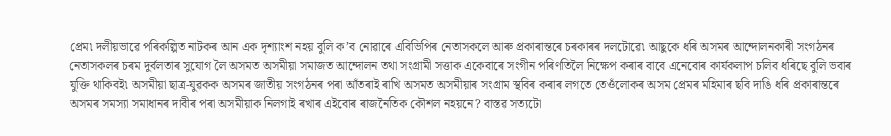প্ৰেম৷ দলীয়ভাৱে পৰিকল্পিত নাটকৰ আন এক দৃশ্যাংশ নহয় বুলি ক’ব নোৱাৰে এবিভিপিৰ নেতাসকলে আৰু প্ৰকাৰান্তৰে চৰকাৰৰ দলটোৱে৷ আছুকে ধৰি অসমৰ আন্দোলনকাৰী সংগঠনৰ নেতাসকলৰ চৰম দুৰ্বলতাৰ সুযোগ লৈ অসমত অসমীয়া সমাজত আন্দোলন তথা সংগ্ৰামী সত্তাক একেবাৰে সংগীন পৰিণতিলৈ নিক্ষেপ কৰাৰ বাবে এনেবোৰ কাৰ্যকলাপ চলিব ধৰিছে বুলি ভবাৰ যুক্তি থাকিবই৷ অসমীয়া ছাত্ৰ-যুৱকক অসমৰ জাতীয় সংগঠনৰ পৰা আঁতৰাই ৰাখি অসমত অসমীয়াৰ সংগ্ৰাম স্থবিৰ কৰাৰ লগতে তেওঁলোকৰ অসম প্ৰেমৰ মহিমাৰ ছবি দাঙি ধৰি প্ৰকাৰান্তৰে অসমৰ সমস্যা সমাধানৰ দাবীৰ পৰা অসমীয়াক নিলগাই ৰখাৰ এইবোৰ ৰাজনৈতিক কৌশল নহয়নে? বাস্তৱ সত্যটো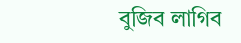বুজিব লাগিব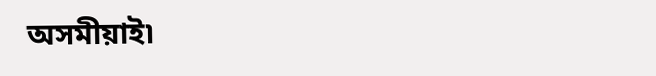অসমীয়াই৷